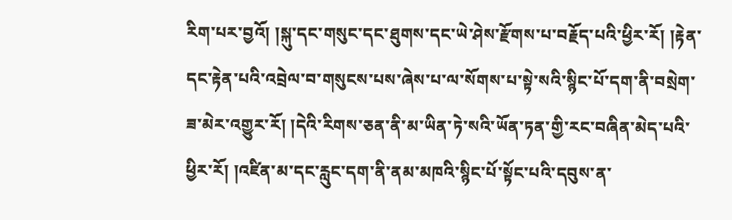རིག་པར་བྱའོ། །སྐུ་དང་གསུང་དང་ཐུགས་དང་ཡེ་ཤེས་རྫོགས་པ་བརྗོད་པའི་ཕྱིར་རོ། །རྟེན་དང་རྟེན་པའི་འབྲེལ་བ་གསུངས་པས་ཞེས་པ་ལ་སོགས་པ་སྟེ་སའི་སྙིང་པོ་དག་ནི་བསྲེག་ཟ་མེར་འགྱུར་རོ། །དེའི་རིགས་ཅན་ནི་མ་ཡིན་ཏེ་སའི་ཡོན་ཏན་གྱི་རང་བཞིན་མེད་པའི་ཕྱིར་རོ། །འཛིན་མ་དང་རླུང་དག་ནི་ནམ་མཁའི་སྙིང་པོ་སྟོང་པའི་དབུས་ན་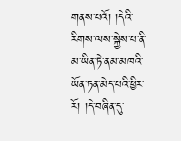གནས་པའོ། །དེའི་རིགས་ལས་སྐྱེས་པ་ནི་མ་ཡིན་ཏེ་ནམ་མཁའི་ཡོན་ཏན་མེད་པའི་ཕྱིར་རོ། །དེ་བཞིན་དུ་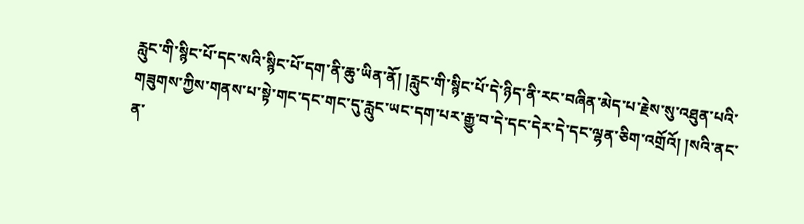རླུང་གི་སྙིང་པོ་དང་སའི་སྙིང་པོ་དག་ནི་ཆུ་ཡིན་ནོ། །རླུང་གི་སྙིང་པོ་དེ་ཉིད་ནི་རང་བཞིན་མེད་པ་རྗེས་སུ་འཐུན་པའི་གཟུགས་ཀྱིས་གནས་པ་སྟེ་གང་དང་གང་དུ་རླུང་ཡང་དག་པར་རྒྱུ་བ་དེ་དང་དེར་དེ་དང་ལྷན་ཅིག་འགྲོའོ། །སའི་ནང་ན་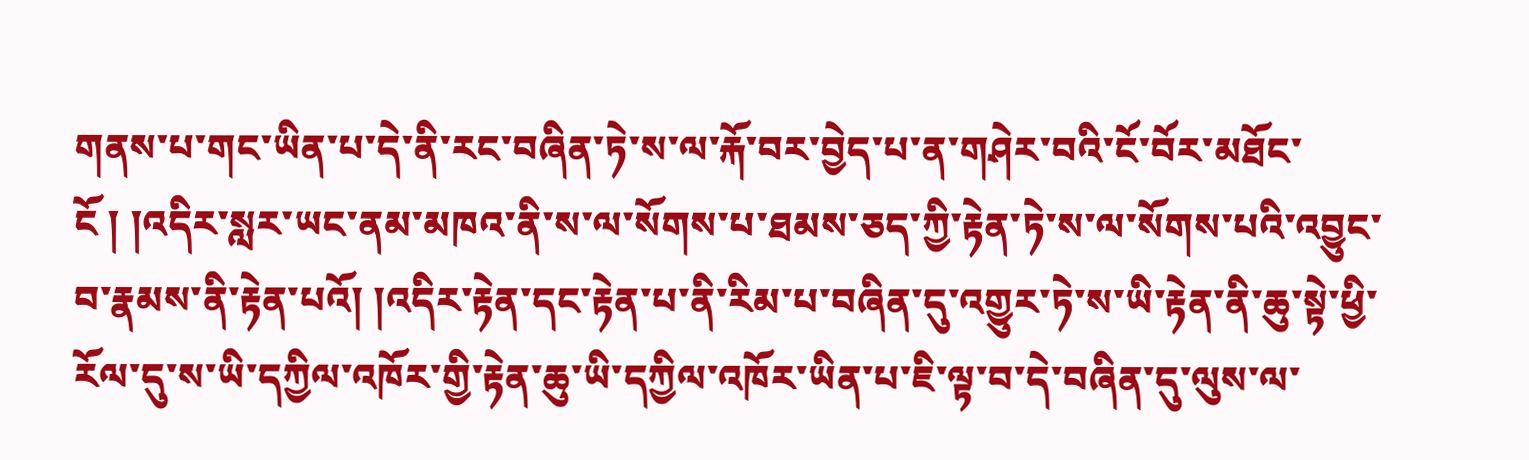གནས་པ་གང་ཡིན་པ་དེ་ནི་རང་བཞིན་ཏེ་ས་ལ་རྐོ་བར་བྱེད་པ་ན་གཤེར་བའི་ངོ་བོར་མཐོང་ངོ ། །འདིར་སླར་ཡང་ནམ་མཁའ་ནི་ས་ལ་སོགས་པ་ཐམས་ཅད་ཀྱི་རྟེན་ཏེ་ས་ལ་སོགས་པའི་འབྱུང་བ་རྣམས་ནི་རྟེན་པའོ། །འདིར་རྟེན་དང་རྟེན་པ་ནི་རིམ་པ་བཞིན་དུ་འགྱུར་ཏེ་ས་ཡི་རྟེན་ནི་ཆུ་སྟེ་ཕྱི་རོལ་དུ་ས་ཡི་དཀྱིལ་འཁོར་གྱི་རྟེན་ཆུ་ཡི་དཀྱིལ་འཁོར་ཡིན་པ་ཇི་ལྟ་བ་དེ་བཞིན་དུ་ལུས་ལ་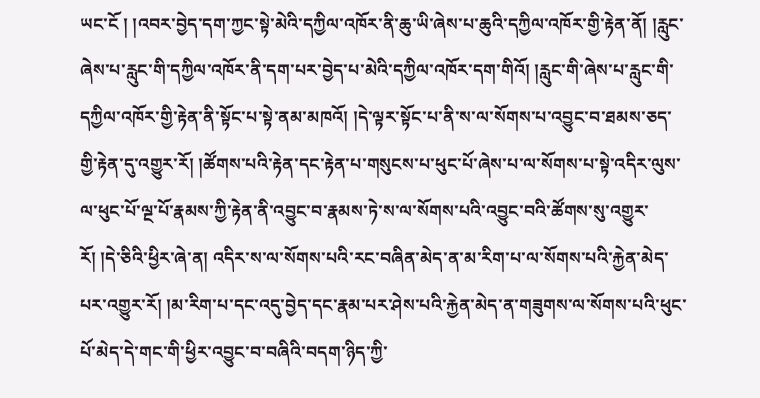ཡང་ངོ ། །འབར་བྱེད་དག་ཀྱང་སྟེ་མེའི་དཀྱིལ་འཁོར་ནི་ཆུ་ཡི་ཞེས་པ་ཆུའི་དཀྱིལ་འཁོར་གྱི་རྟེན་ནོ། །རླུང་ཞེས་པ་རླུང་གི་དཀྱིལ་འཁོར་ནི་དག་པར་བྱེད་པ་མེའི་དཀྱིལ་འཁོར་དག་གིའོ། །རླུང་གི་ཞེས་པ་རླུང་གི་དཀྱིལ་འཁོར་གྱི་རྟེན་ནི་སྟོང་པ་སྟེ་ནམ་མཁའོ། །དེ་ལྟར་སྟོང་པ་ནི་ས་ལ་སོགས་པ་འབྱུང་བ་ཐམས་ཅད་གྱི་རྟེན་དུ་འགྱུར་རོ། །ཚོགས་པའི་རྟེན་དང་རྟེན་པ་གསུངས་པ་ཕུང་པོ་ཞེས་པ་ལ་སོགས་པ་སྟེ་འདིར་ལུས་ལ་ཕུང་པོ་ལྔ་པོ་རྣམས་ཀྱི་རྟེན་ནི་འབྱུང་བ་རྣམས་ཏེ་ས་ལ་སོགས་པའི་འབྱུང་བའི་ཚོགས་སུ་འགྱུར་རོ། །དེ་ཅིའི་ཕྱིར་ཞེ་ན། འདིར་ས་ལ་སོགས་པའི་རང་བཞིན་མེད་ན་མ་རིག་པ་ལ་སོགས་པའི་རྐྱེན་མེད་པར་འགྱུར་རོ། །མ་རིག་པ་དང་འདུ་བྱེད་དང་རྣམ་པར་ཤེས་པའི་རྐྱེན་མེད་ན་གཟུགས་ལ་སོགས་པའི་ཕུང་པོ་མེད་དེ་གང་གི་ཕྱིར་འབྱུང་བ་བཞིའི་བདག་ཉིད་ཀྱི་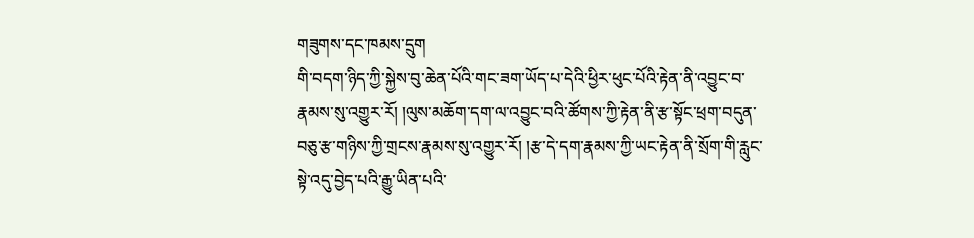གཟུགས་དང་ཁམས་དྲུག
གི་བདག་ཉིད་ཀྱི་སྐྱེས་བུ་ཆེན་པོའི་གང་ཟག་ཡོད་པ་དེའི་ཕྱིར་ཕུང་པོའི་རྟེན་ནི་འབྱུང་བ་རྣམས་སུ་འགྱུར་རོ། །ལུས་མཆོག་དག་ལ་འབྱུང་བའི་ཚོགས་ཀྱི་རྟེན་ནི་རྩ་སྟོང་ཕྲག་བདུན་བཅུ་རྩ་གཉིས་ཀྱི་གྲངས་རྣམས་སུ་འགྱུར་རོ། །རྩ་དེ་དག་རྣམས་ཀྱི་ཡང་རྟེན་ནི་སྲོག་གི་རླུང་སྟེ་འདུ་བྱེད་པའི་རྒྱུ་ཡིན་པའི་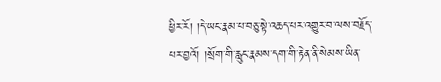ཕྱིར་རོ། །དེ་ཡང་རྣམ་པ་བཅུ་སྟེ་འཆད་པར་འགྱུར་བ་ལས་བརྗོད་པར་བྱའོ། །སྲོག་གི་རླུང་རྣམས་དག་གི་རྟེན་ནི་སེམས་ཡིན་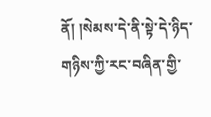ནོ། །སེམས་དེ་ནི་སྟེ་དེ་ཉིད་གཉིས་ཀྱི་རང་བཞིན་གྱི་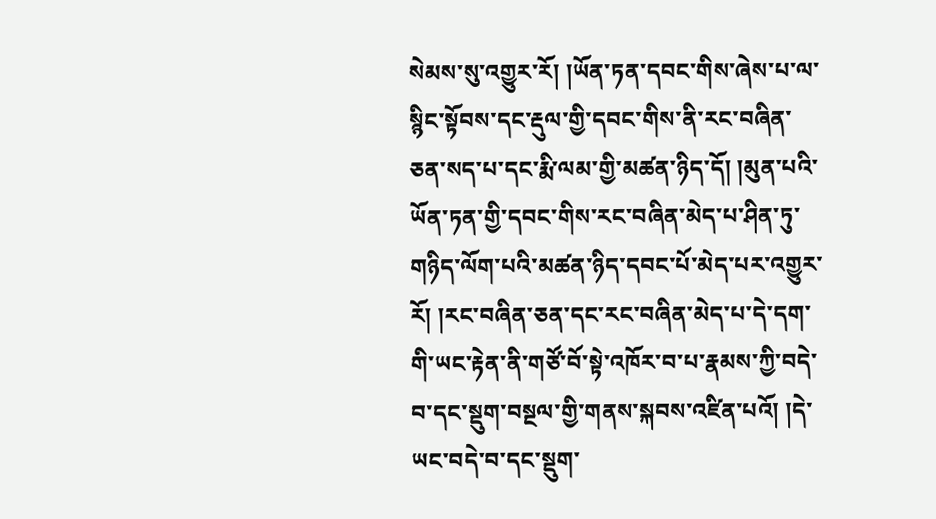སེམས་སུ་འགྱུར་རོ། །ཡོན་ཏན་དབང་གིས་ཞེས་པ་ལ་སྙིང་སྟོབས་དང་རྡུལ་གྱི་དབང་གིས་ནི་རང་བཞིན་ཅན་སད་པ་དང་རྨི་ལམ་གྱི་མཚན་ཉིད་དོ། །མུན་པའི་ཡོན་ཏན་གྱི་དབང་གིས་རང་བཞིན་མེད་པ་ཤིན་ཏུ་གཉིད་ལོག་པའི་མཚན་ཉིད་དབང་པོ་མེད་པར་འགྱུར་རོ། །རང་བཞིན་ཅན་དང་རང་བཞིན་མེད་པ་དེ་དག་གི་ཡང་རྟེན་ནི་གཙོ་བོ་སྟེ་འཁོར་བ་པ་རྣམས་ཀྱི་བདེ་བ་དང་སྡུག་བསྔལ་གྱི་གནས་སྐབས་འཛིན་པའོ། །དེ་ཡང་བདེ་བ་དང་སྡུག་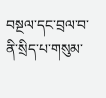བསྔལ་དང་བྲལ་བ་ནི་སྲིད་པ་གསུམ་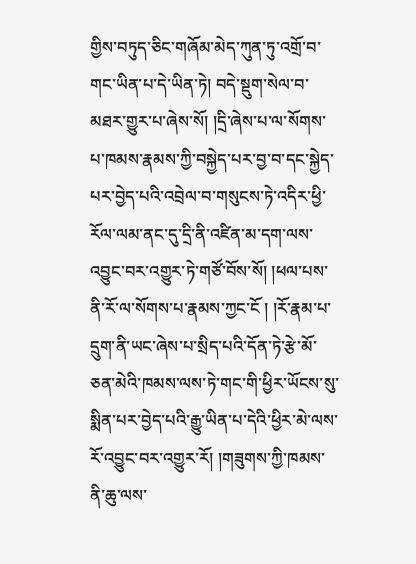གྱིས་བཏུད་ཅིང་གཞོམ་མེད་ཀུན་ཏུ་འགྲོ་བ་གང་ཡིན་པ་དེ་ཡིན་ཏེ། བདེ་སྡུག་སེལ་བ་མཐར་གྱུར་པ་ཞེས་སོ། །དྲི་ཞེས་པ་ལ་སོགས་པ་ཁམས་རྣམས་ཀྱི་བསྐྱེད་པར་བྱ་བ་དང་སྐྱེད་པར་བྱེད་པའི་འབྲེལ་བ་གསུངས་ཏེ་འདིར་ཕྱི་རོལ་ལམ་ནང་དུ་དྲི་ནི་འཛིན་མ་དག་ལས་འབྱུང་བར་འགྱུར་ཏེ་གཙོ་བོས་སོ། །ཕལ་པས་ནི་རོ་ལ་སོགས་པ་རྣམས་ཀྱང་ངོ ། །རོ་རྣམ་པ་དྲུག་ནི་ཡང་ཞེས་པ་སྲིད་པའི་དོན་ཏེ་རྩེ་མོ་ཅན་མེའི་ཁམས་ལས་ཏེ་གང་གི་ཕྱིར་ཡོངས་སུ་སྨིན་པར་བྱེད་པའི་རྒྱུ་ཡིན་པ་དེའི་ཕྱིར་མེ་ལས་རོ་འབྱུང་བར་འགྱུར་རོ། །གཟུགས་ཀྱི་ཁམས་ནི་ཆུ་ལས་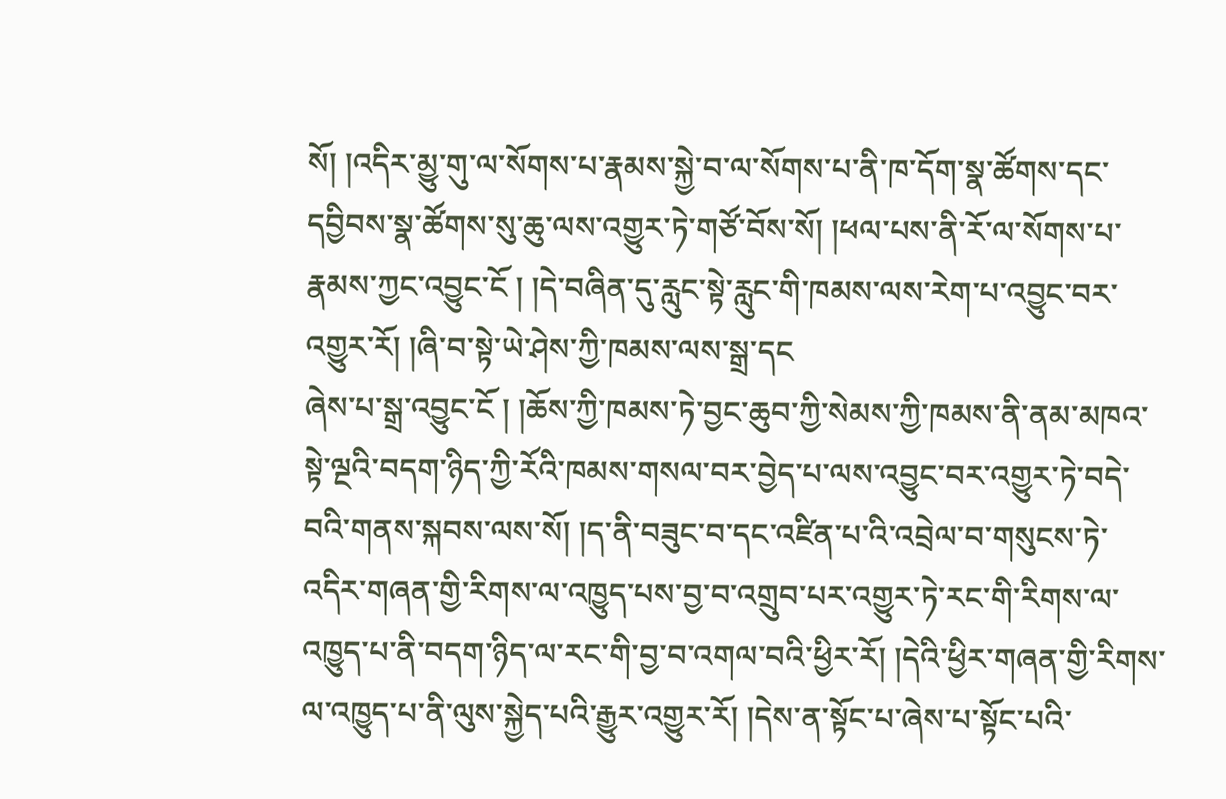སོ། །འདིར་མྱུ་གུ་ལ་སོགས་པ་རྣམས་སྐྱེ་བ་ལ་སོགས་པ་ནི་ཁ་དོག་སྣ་ཚོགས་དང་དབྱིབས་སྣ་ཚོགས་སུ་ཆུ་ལས་འགྱུར་ཏེ་གཙོ་བོས་སོ། །ཕལ་པས་ནི་རོ་ལ་སོགས་པ་རྣམས་ཀྱང་འབྱུང་ངོ ། །དེ་བཞིན་དུ་རླུང་སྟེ་རླུང་གི་ཁམས་ལས་རེག་པ་འབྱུང་བར་འགྱུར་རོ། །ཞི་བ་སྟེ་ཡེ་ཤེས་ཀྱི་ཁམས་ལས་སྒྲ་དང
ཞེས་པ་སྒྲ་འབྱུང་ངོ ། །ཆོས་ཀྱི་ཁམས་ཏེ་བྱང་ཆུབ་ཀྱི་སེམས་ཀྱི་ཁམས་ནི་ནམ་མཁའ་སྟེ་ལྔའི་བདག་ཉིད་ཀྱི་རོའི་ཁམས་གསལ་བར་བྱེད་པ་ལས་འབྱུང་བར་འགྱུར་ཏེ་བདེ་བའི་གནས་སྐབས་ལས་སོ། །ད་ནི་བཟུང་བ་དང་འཛིན་པ་འི་འབྲེལ་བ་གསུངས་ཏེ་འདིར་གཞན་གྱི་རིགས་ལ་འཁྱུད་པས་བྱ་བ་འགྲུབ་པར་འགྱུར་ཏེ་རང་གི་རིགས་ལ་འཁྱུད་པ་ནི་བདག་ཉིད་ལ་རང་གི་བྱ་བ་འགལ་བའི་ཕྱིར་རོ། །དེའི་ཕྱིར་གཞན་གྱི་རིགས་ལ་འཁྱུད་པ་ནི་ལུས་སྐྱེད་པའི་རྒྱུར་འགྱུར་རོ། །དེས་ན་སྟོང་པ་ཞེས་པ་སྟོང་པའི་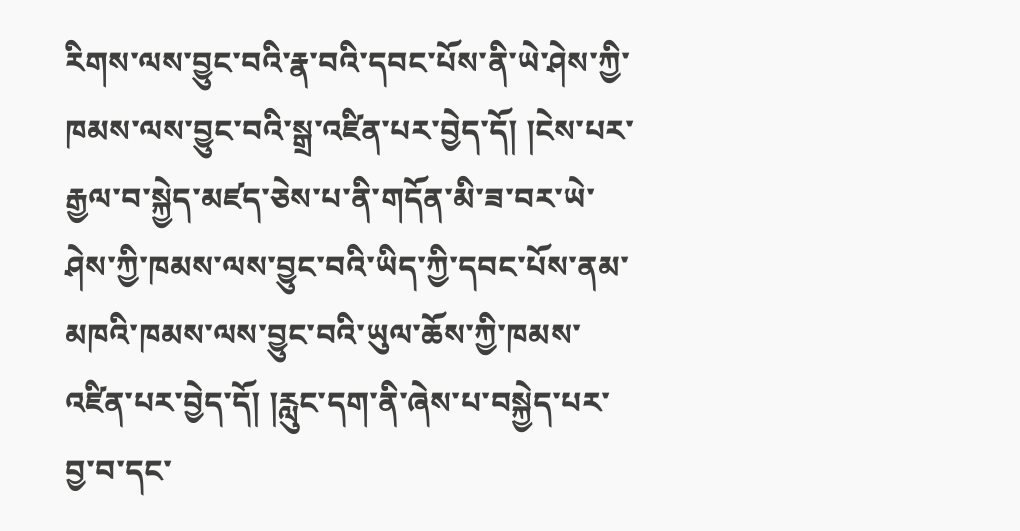རིགས་ལས་བྱུང་བའི་རྣ་བའི་དབང་པོས་ནི་ཡེ་ཤེས་ཀྱི་ཁམས་ལས་བྱུང་བའི་སྒྲ་འཛིན་པར་བྱེད་དོ། །ངེས་པར་རྒྱལ་བ་སྐྱེད་མཛད་ཅེས་པ་ནི་གདོན་མི་ཟ་བར་ཡེ་ཤེས་ཀྱི་ཁམས་ལས་བྱུང་བའི་ཡིད་ཀྱི་དབང་པོས་ནམ་མཁའི་ཁམས་ལས་བྱུང་བའི་ཡུལ་ཆོས་ཀྱི་ཁམས་འཛིན་པར་བྱེད་དོ། །རླུང་དག་ནི་ཞེས་པ་བསྐྱེད་པར་བྱ་བ་དང་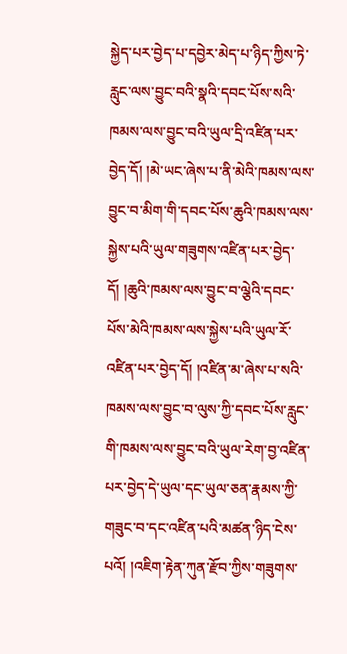སྐྱེད་པར་བྱེད་པ་དབྱེར་མེད་པ་ཉིད་ཀྱིས་ཏེ་རླུང་ལས་བྱུང་བའི་སྣའི་དབང་པོས་སའི་ཁམས་ལས་བྱུང་བའི་ཡུལ་དྲི་འཛིན་པར་བྱེད་དོ། །མེ་ཡང་ཞེས་པ་ནི་མེའི་ཁམས་ལས་བྱུང་བ་མིག་གི་དབང་པོས་ཆུའི་ཁམས་ལས་སྐྱེས་པའི་ཡུལ་གཟུགས་འཛིན་པར་བྱེད་དོ། །ཆུའི་ཁམས་ལས་བྱུང་བ་ལྕེའི་དབང་པོས་མེའི་ཁམས་ལས་སྐྱེས་པའི་ཡུལ་རོ་འཛིན་པར་བྱེད་དོ། །འཛིན་མ་ཞེས་པ་སའི་ཁམས་ལས་བྱུང་བ་ལུས་ཀྱི་དབང་པོས་རླུང་གི་ཁམས་ལས་བྱུང་བའི་ཡུལ་རེག་བྱ་འཛིན་པར་བྱེད་དེ་ཡུལ་དང་ཡུལ་ཅན་རྣམས་ཀྱི་གཟུང་བ་དང་འཛིན་པའི་མཚན་ཉིད་ངེས་པའོ། །འཇིག་རྟེན་ཀུན་རྫོབ་ཀྱིས་གཟུགས་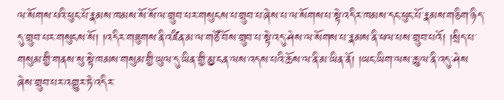ལ་སོགས་པའི་ཕུང་པོ་རྣམས་ཁམས་སོ་སོ་ལ་གྲུབ་པར་གསུངས་པ་གྲུབ་པ་ཞེས་པ་ལ་སོགས་པ་སྟེ་འདིར་ཁམས་དང་ཕུང་པོ་རྣམས་གཅིག་ཉིད་དུ་གྲུབ་པར་གསུངས་སོ། །འདིར་གཟུགས་ནི་འཛིན་མ་ལ་གཙོ་བོས་གྲུབ་པ་སྟེ་འདུ་ཤེས་ལ་སོགས་པ་རྣམས་ནི་ཕལ་པས་གྲུབ་པའོ། །སྲིད་པ་གསུམ་གྱི་གནས་སུ་སྟེ་ཁམས་གསུམ་གྱི་ཡུལ་དུ་ཡིན་གྱི་མྱ་ངན་ལས་འདས་པའི་ཆོས་ལ་ནི་མ་ཡིན་ནོ། །ཡང་ཡིག་ལས་ཆུ་ལ་ནི་འདུ་ཤེས
ཞེས་གྲུབ་པར་འགྱུར་ཏེ་འདིར་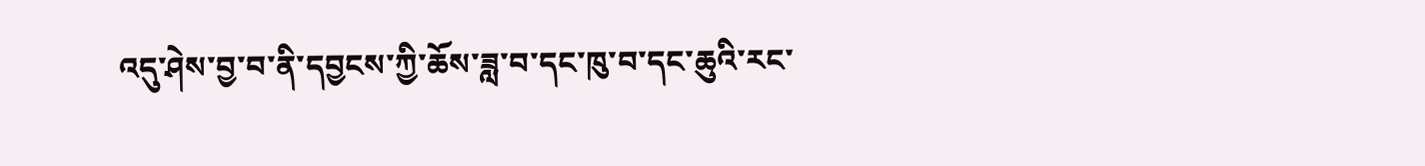འདུ་ཤེས་བྱ་བ་ནི་དབྱངས་ཀྱི་ཆོས་ཟླ་བ་དང་ཁུ་བ་དང་ཆུའི་རང་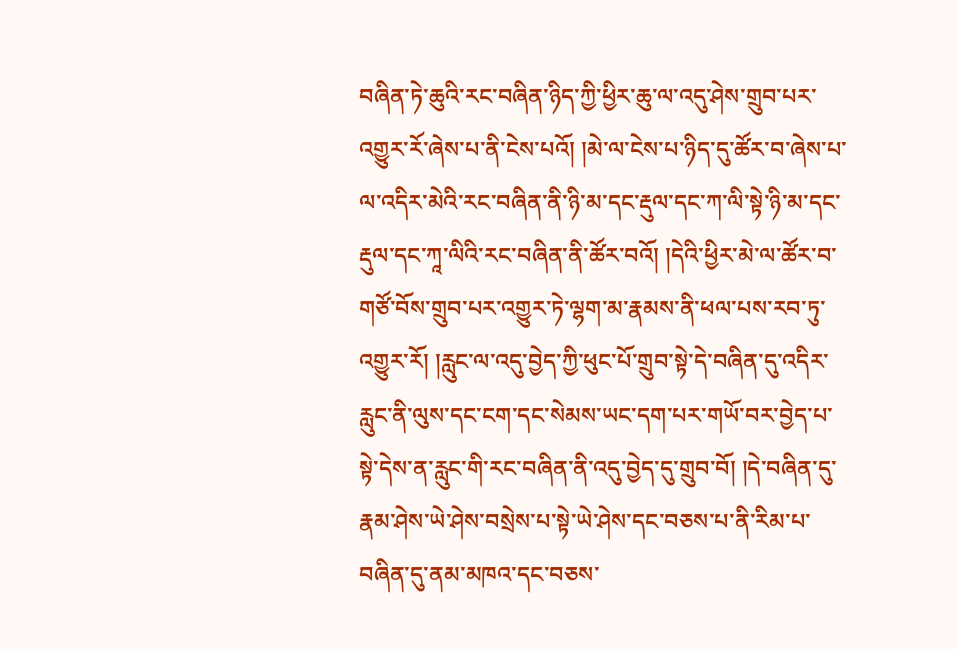བཞིན་ཏེ་ཆུའི་རང་བཞིན་ཉིད་ཀྱི་ཕྱིར་ཆུ་ལ་འདུ་ཤེས་གྲུབ་པར་འགྱུར་རོ་ཞེས་པ་ནི་ངེས་པའོ། །མེ་ལ་ངེས་པ་ཉིད་དུ་ཚོར་བ་ཞེས་པ་ལ་འདིར་མེའི་རང་བཞིན་ནི་ཉི་མ་དང་རྡུལ་དང་ཀ་ལི་སྟེ་ཉི་མ་དང་རྡུལ་དང་ཀཱ་ལིའི་རང་བཞིན་ནི་ཚོར་བའོ། །དེའི་ཕྱིར་མེ་ལ་ཚོར་བ་གཙོ་བོས་གྲུབ་པར་འགྱུར་ཏེ་ལྷག་མ་རྣམས་ནི་ཕལ་པས་རབ་ཏུ་འགྱུར་རོ། །རླུང་ལ་འདུ་བྱེད་ཀྱི་ཕུང་པོ་གྲུབ་སྟེ་དེ་བཞིན་དུ་འདིར་རླུང་ནི་ལུས་དང་ངག་དང་སེམས་ཡང་དག་པར་གཡོ་བར་བྱེད་པ་སྟེ་དེས་ན་རླུང་གི་རང་བཞིན་ནི་འདུ་བྱེད་དུ་གྲུབ་བོ། །དེ་བཞིན་དུ་རྣམ་ཤེས་ཡེ་ཤེས་བསྲེས་པ་སྟེ་ཡེ་ཤེས་དང་བཅས་པ་ནི་རིམ་པ་བཞིན་དུ་ནམ་མཁའ་དང་བཅས་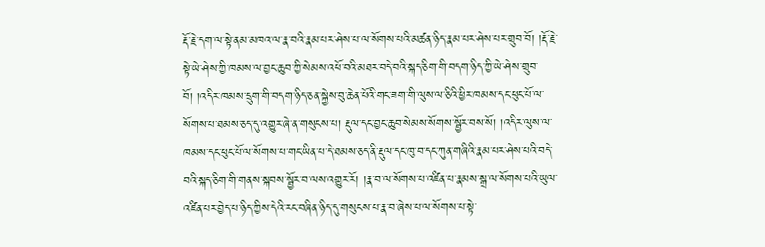རྡོ་རྗེ་དག་ལ་སྟེ་ནམ་མཁའ་ལ་རྣ་བའི་རྣམ་པར་ཤེས་པ་ལ་སོགས་པའི་མཚན་ཉིད་རྣམ་པར་ཤེས་པར་གྲུབ་བོ། །རྡོ་རྗེ་སྟེ་ཡེ་ཤེས་ཀྱི་ཁམས་ལ་བྱང་ཆུབ་ཀྱི་སེམས་འཕོ་བའི་མཐར་བདེ་བའི་སྐད་ཅིག་གི་བདག་ཉིད་ཀྱི་ཡེ་ཤེས་གྲུབ་བོ། །འདིར་ཁམས་དྲུག་གི་བདག་ཉིད་ཅན་སྐྱེས་བུ་ཆེན་པོའི་གང་ཟག་གི་ལུས་ལ་ཅིའི་ཕྱིར་ཁམས་དང་ཕུང་པོ་ལ་སོགས་པ་ཐམས་ཅད་དུ་འགྱུར་ཞེ་ན་གསུངས་པ། རྡུལ་དང་བྱང་ཆུབ་སེམས་སོགས་སྦྱོར་བས་སོ། །འདིར་ལུས་ལ་ཁམས་དང་ཕུང་པོ་ལ་སོགས་པ་གང་ཡིན་པ་དེ་ཐམས་ཅད་ནི་རྡུལ་དང་ཁུ་བ་དང་ཀུན་གཞིའི་རྣམ་པར་ཤེས་པའི་བདེ་བའི་སྐད་ཅིག་གི་གནས་སྐབས་སྦྱོར་བ་ལས་འགྱུར་རོ། །རྣ་བ་ལ་སོགས་པ་འཛིན་པ་རྣམས་སྒྲ་ལ་སོགས་པའི་ཡུལ་འཛིན་པར་བྱེད་པ་ཉིད་ཀྱིས་དེའི་རང་བཞིན་ཉིད་དུ་གསུངས་པ་རྣ་བ་ཞེས་པ་ལ་སོགས་པ་སྟེ་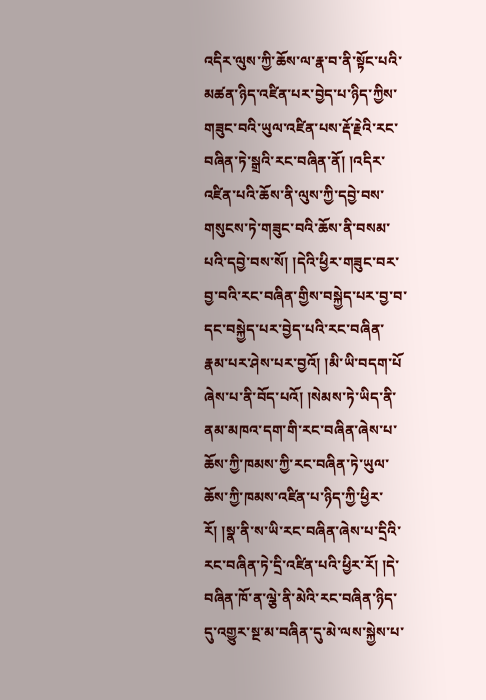འདིར་ལུས་ཀྱི་ཆོས་ལ་རྣ་བ་ནི་སྟོང་པའི་མཚན་ཉིད་འཛིན་པར་བྱེད་པ་ཉིད་ཀྱིས་གཟུང་བའི་ཡུལ་འཛིན་པས་རྡོ་རྗེའི་རང་བཞིན་ཏེ་སྒྲའི་རང་བཞིན་ནོ། །འདིར་འཛིན་པའི་ཆོས་ནི་ལུས་ཀྱི་དབྱེ་བས་གསུངས་ཏེ་གཟུང་བའི་ཆོས་ནི་བསམ་པའི་དབྱེ་བས་སོ། །དེའི་ཕྱིར་གཟུང་བར་བྱ་བའི་རང་བཞིན་གྱིས་བསྐྱེད་པར་བྱ་བ་དང་བསྐྱེད་པར་བྱེད་པའི་རང་བཞིན་རྣམ་པར་ཤེས་པར་བྱའོ། །མི་ཡི་བདག་པོ
ཞེས་པ་ནི་བོད་པའོ། །སེམས་ཏེ་ཡིད་ནི་ནམ་མཁའ་དག་གི་རང་བཞིན་ཞེས་པ་ཆོས་ཀྱི་ཁམས་ཀྱི་རང་བཞིན་ཏེ་ཡུལ་ཆོས་ཀྱི་ཁམས་འཛིན་པ་ཉིད་ཀྱི་ཕྱིར་རོ། །སྣ་ནི་ས་ཡི་རང་བཞིན་ཞེས་པ་དྲིའི་རང་བཞིན་ཏེ་དྲི་འཛིན་པའི་ཕྱིར་རོ། །དེ་བཞིན་ཁོ་ན་ལྕེ་ནི་མེའི་རང་བཞིན་ཉིད་དུ་འགྱུར་སྔ་མ་བཞིན་དུ་མེ་ལས་སྐྱེས་པ་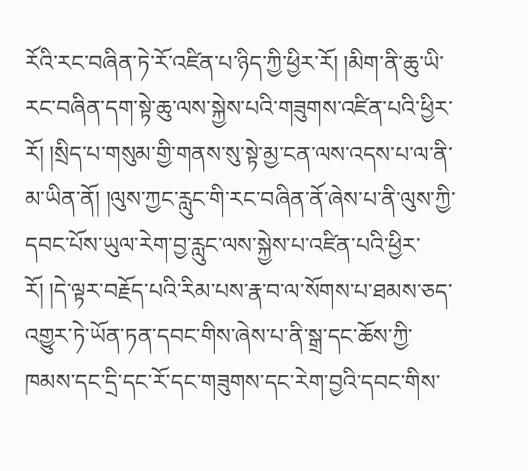རོའི་རང་བཞིན་ཏེ་རོ་འཛིན་པ་ཉིད་ཀྱི་ཕྱིར་རོ། །མིག་ནི་ཆུ་ཡི་རང་བཞིན་དག་སྟེ་ཆུ་ལས་སྐྱེས་པའི་གཟུགས་འཛིན་པའི་ཕྱིར་རོ། །སྲིད་པ་གསུམ་གྱི་གནས་སུ་སྟེ་མྱ་ངན་ལས་འདས་པ་ལ་ནི་མ་ཡིན་ནོ། །ལུས་ཀྱང་རླུང་གི་རང་བཞིན་ནོ་ཞེས་པ་ནི་ལུས་ཀྱི་དབང་པོས་ཡུལ་རེག་བྱ་རླུང་ལས་སྐྱེས་པ་འཛིན་པའི་ཕྱིར་རོ། །དེ་ལྟར་བརྗོད་པའི་རིམ་པས་རྣ་བ་ལ་སོགས་པ་ཐམས་ཅད་འགྱུར་ཏེ་ཡོན་ཏན་དབང་གིས་ཞེས་པ་ནི་སྒྲ་དང་ཆོས་ཀྱི་ཁམས་དང་དྲི་དང་རོ་དང་གཟུགས་དང་རེག་བྱའི་དབང་གིས་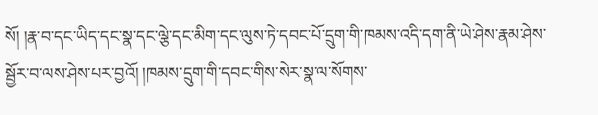སོ། །རྣ་བ་དང་ཡིད་དང་སྣ་དང་ལྕེ་དང་མིག་དང་ལུས་ཏེ་དབང་པོ་དྲུག་གི་ཁམས་འདི་དག་ནི་ཡེ་ཤེས་རྣམ་ཤེས་སྦྱོར་བ་ལས་ཤེས་པར་བྱའོ། །ཁམས་དྲུག་གི་དབང་གིས་སེར་སྣ་ལ་སོགས་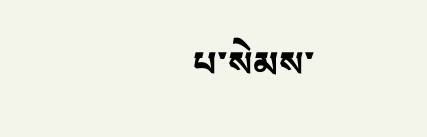པ་སེམས་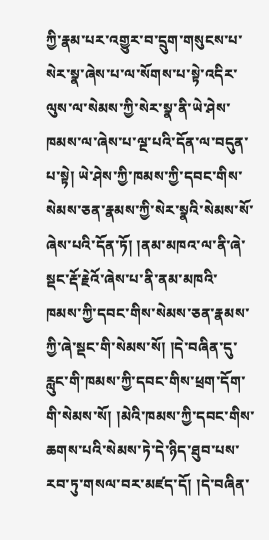ཀྱི་རྣམ་པར་འགྱུར་བ་དྲུག་གསུངས་པ་སེར་སྣ་ཞེས་པ་ལ་སོགས་པ་སྟེ་འདིར་ལུས་ལ་སེམས་ཀྱི་སེར་སྣ་ནི་ཡེ་ཤེས་ཁམས་ལ་ཞེས་པ་ལྔ་པའི་དོན་ལ་བདུན་པ་སྟེ། ཡེ་ཤེས་ཀྱི་ཁམས་ཀྱི་དབང་གིས་སེམས་ཅན་རྣམས་ཀྱི་སེར་སྣའི་སེམས་སོ་ཞེས་པའི་དོན་ཏོ། །ནམ་མཁའ་ལ་ནི་ཞེ་སྡང་རྡོ་རྗེའོ་ཞེས་པ་ནི་ནམ་མཁའི་ཁམས་ཀྱི་དབང་གིས་སེམས་ཅན་རྣམས་ཀྱི་ཞེ་སྡང་གི་སེམས་སོ། །དེ་བཞིན་དུ་རླུང་གི་ཁམས་ཀྱི་དབང་གིས་ཕྲག་དོག་གི་སེམས་སོ། །མེའི་ཁམས་ཀྱི་དབང་གིས་ཆགས་པའི་སེམས་ཏེ་དེ་ཉིད་ཐུབ་པས་རབ་ཏུ་གསལ་བར་མཛད་དོ། །དེ་བཞིན་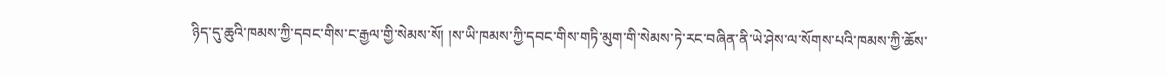ཉིད་དུ་ཆུའི་ཁམས་ཀྱི་དབང་གིས་ང་རྒྱལ་གྱི་སེམས་སོ། །ས་ཡི་ཁམས་ཀྱི་དབང་གིས་གཏི་མུག་གི་སེམས་ཏེ་རང་བཞིན་ནི་ཡེ་ཤེས་ལ་སོགས་པའི་ཁམས་ཀྱི་ཆོས་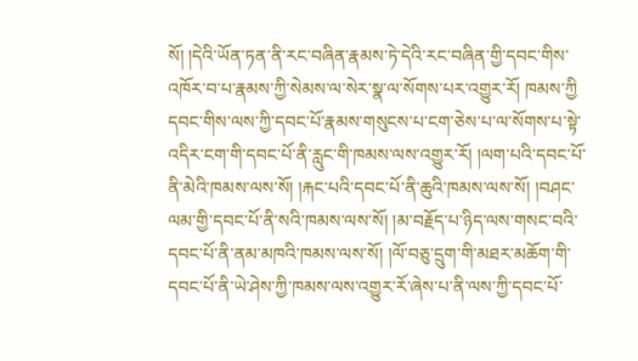སོ། །དེའི་ཡོན་ཏན་ནི་རང་བཞིན་རྣམས་ཏེ་དེའི་རང་བཞིན་གྱི་དབང་གིས་འཁོར་བ་པ་རྣམས་ཀྱི་སེམས་ལ་སེར་སྣ་ལ་སོགས་པར་འགྱུར་རོ། ཁམས་ཀྱི
དབང་གིས་ལས་ཀྱི་དབང་པོ་རྣམས་གསུངས་པ་ངག་ཅེས་པ་ལ་སོགས་པ་སྟེ་འདིར་ངག་གི་དབང་པོ་ནི་རླུང་གི་ཁམས་ལས་འགྱུར་རོ། །ལག་པའི་དབང་པོ་ནི་མེའི་ཁམས་ལས་སོ། །རྐང་པའི་དབང་པོ་ནི་ཆུའི་ཁམས་ལས་སོ། །བཤང་ལམ་གྱི་དབང་པོ་ནི་སའི་ཁམས་ལས་སོ། །མ་བརྗོད་པ་ཉིད་ལས་གསང་བའི་དབང་པོ་ནི་ནམ་མཁའི་ཁམས་ལས་སོ། །ལོ་བཅུ་དྲུག་གི་མཐར་མཆོག་གི་དབང་པོ་ནི་ཡེ་ཤེས་ཀྱི་ཁམས་ལས་འགྱུར་རོ་ཞེས་པ་ནི་ལས་ཀྱི་དབང་པོ་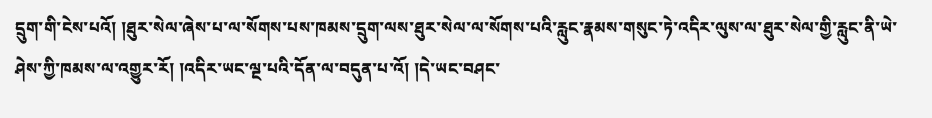དྲུག་གི་ངེས་པའོ། །ཐུར་སེལ་ཞེས་པ་ལ་སོགས་པས་ཁམས་དྲུག་ལས་ཐུར་སེལ་ལ་སོགས་པའི་རླུང་རྣམས་གསུང་ཏེ་འདིར་ལུས་ལ་ཐུར་སེལ་གྱི་རླུང་ནི་ཡེ་ཤེས་ཀྱི་ཁམས་ལ་འགྱུར་རོ། །འདིར་ཡང་ལྔ་པའི་དོན་ལ་བདུན་པ་འོ། །དེ་ཡང་བཤང་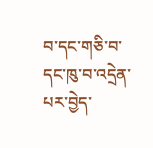བ་དང་གཅི་བ་དང་ཁུ་བ་འདྲེན་པར་བྱེད་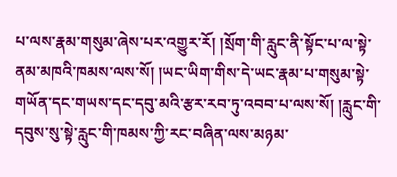པ་ལས་རྣམ་གསུམ་ཞེས་པར་འགྱུར་རོ། །སྲོག་གི་རླུང་ནི་སྟོང་པ་ལ་སྟེ་ནམ་མཁའི་ཁམས་ལས་སོ། །ཡང་ཡིག་གིས་དེ་ཡང་རྣམ་པ་གསུམ་སྟེ་གཡོན་དང་གཡས་དང་དབུ་མའི་རྩར་རབ་ཏུ་འབབ་པ་ལས་སོ། །རླུང་གི་དབུས་སུ་སྟེ་རླུང་གི་ཁམས་ཀྱི་རང་བཞིན་ལས་མཉམ་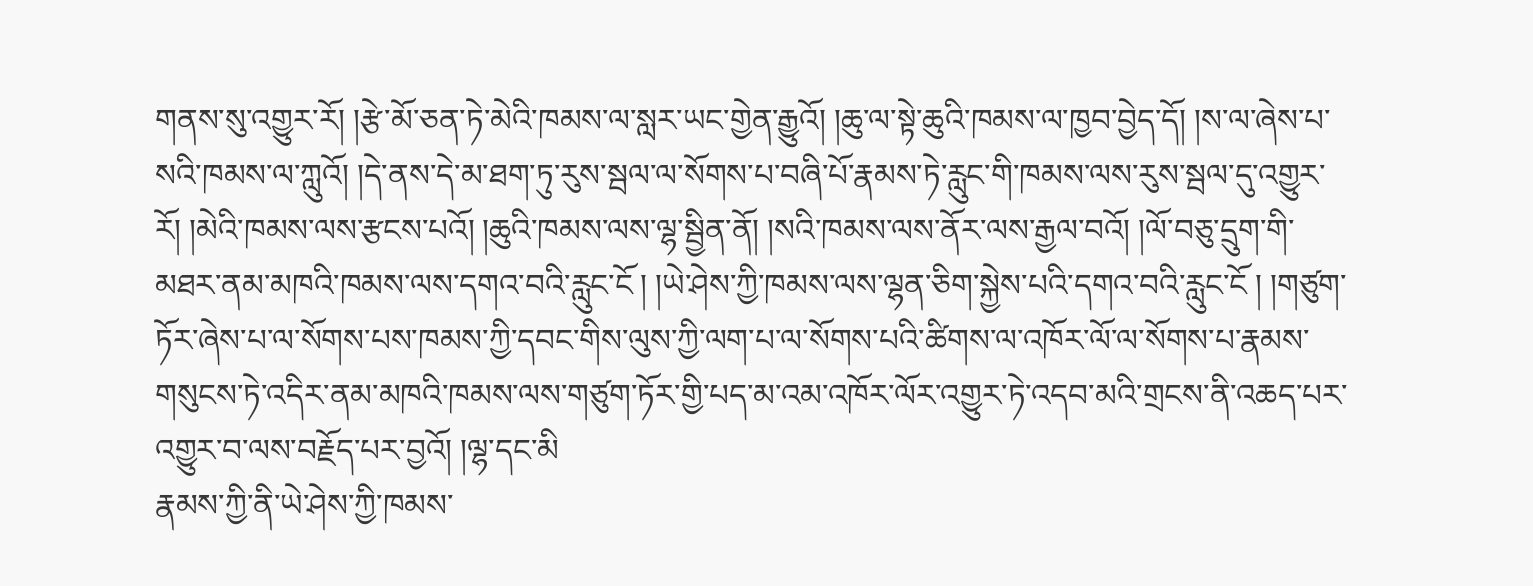གནས་སུ་འགྱུར་རོ། །རྩེ་མོ་ཅན་ཏེ་མེའི་ཁམས་ལ་སླར་ཡང་གྱེན་རྒྱུའོ། །ཆུ་ལ་སྟེ་ཆུའི་ཁམས་ལ་ཁྱབ་བྱེད་དོ། །ས་ལ་ཞེས་པ་སའི་ཁམས་ལ་ཀླུའོ། །དེ་ནས་དེ་མ་ཐག་ཏུ་རུས་སྦལ་ལ་སོགས་པ་བཞི་པོ་རྣམས་ཏེ་རླུང་གི་ཁམས་ལས་རུས་སྦལ་དུ་འགྱུར་རོ། །མེའི་ཁམས་ལས་རྩངས་པའོ། །ཆུའི་ཁམས་ལས་ལྷ་སྦྱིན་ནོ། །སའི་ཁམས་ལས་ནོར་ལས་རྒྱལ་བའོ། །ལོ་བཅུ་དྲུག་གི་མཐར་ནམ་མཁའི་ཁམས་ལས་དགའ་བའི་རླུང་ངོ ། །ཡེ་ཤེས་ཀྱི་ཁམས་ལས་ལྷན་ཅིག་སྐྱེས་པའི་དགའ་བའི་རླུང་ངོ ། །གཙུག་ཏོར་ཞེས་པ་ལ་སོགས་པས་ཁམས་ཀྱི་དབང་གིས་ལུས་ཀྱི་ལག་པ་ལ་སོགས་པའི་ཚིགས་ལ་འཁོར་ལོ་ལ་སོགས་པ་རྣམས་གསུངས་ཏེ་འདིར་ནམ་མཁའི་ཁམས་ལས་གཙུག་ཏོར་གྱི་པད་མ་འམ་འཁོར་ལོར་འགྱུར་ཏེ་འདབ་མའི་གྲངས་ནི་འཆད་པར་འགྱུར་བ་ལས་བརྗོད་པར་བྱའོ། །ལྷ་དང་མི
རྣམས་ཀྱི་ནི་ཡེ་ཤེས་ཀྱི་ཁམས་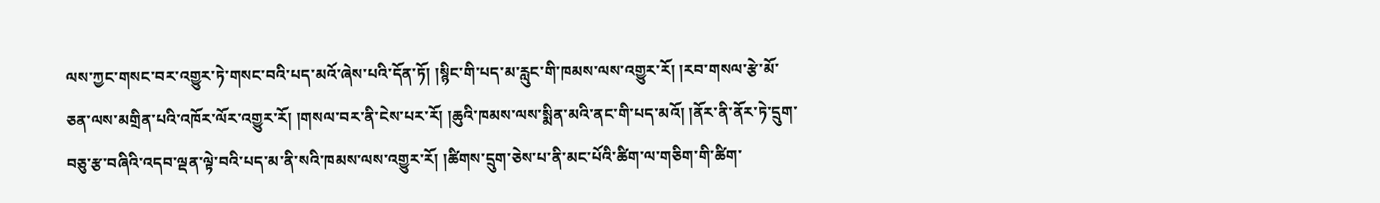ལས་ཀྱང་གསང་བར་འགྱུར་ཏེ་གསང་བའི་པད་མའོ་ཞེས་པའི་དོན་ཏོ། །སྙིང་གི་པད་མ་རླུང་གི་ཁམས་ལས་འགྱུར་རོ། །རབ་གསལ་རྩེ་མོ་ཅན་ལས་མགྲིན་པའི་འཁོར་ལོར་འགྱུར་རོ། །གསལ་བར་ནི་ངེས་པར་རོ། །ཆུའི་ཁམས་ལས་སྨིན་མའི་ནང་གི་པད་མའོ། །ནོར་ནི་ནོར་ཏེ་དྲུག་བཅུ་རྩ་བཞིའི་འདབ་ལྡན་ལྟེ་བའི་པད་མ་ནི་སའི་ཁམས་ལས་འགྱུར་རོ། །ཚིགས་དྲུག་ཅེས་པ་ནི་མང་པོའི་ཚིག་ལ་གཅིག་གི་ཚིག་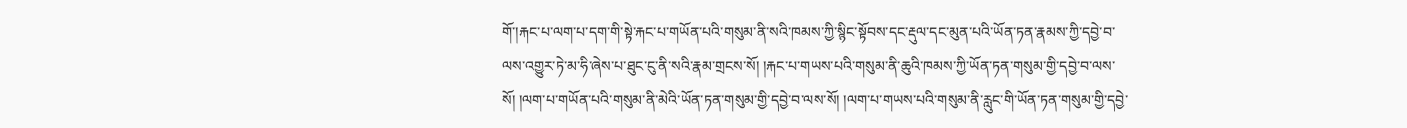གོ་།རྐང་པ་ལག་པ་དག་གི་སྟེ་རྐང་པ་གཡོན་པའི་གསུམ་ནི་སའི་ཁམས་ཀྱི་སྙིང་སྟོབས་དང་རྡུལ་དང་མུན་པའི་ཡོན་ཏན་རྣམས་ཀྱི་དབྱེ་བ་ལས་འགྱུར་ཏེ་མ་ཧི་ཞེས་པ་ཐུང་ངུ་ནི་སའི་རྣམ་གྲངས་སོ། །རྐང་པ་གཡས་པའི་གསུམ་ནི་ཆུའི་ཁམས་ཀྱི་ཡོན་ཏན་གསུམ་གྱི་དབྱེ་བ་ལས་སོ། །ལག་པ་གཡོན་པའི་གསུམ་ནི་མེའི་ཡོན་ཏན་གསུམ་གྱི་དབྱེ་བ་ལས་སོ། །ལག་པ་གཡས་པའི་གསུམ་ནི་རླུང་གི་ཡོན་ཏན་གསུམ་གྱི་དབྱེ་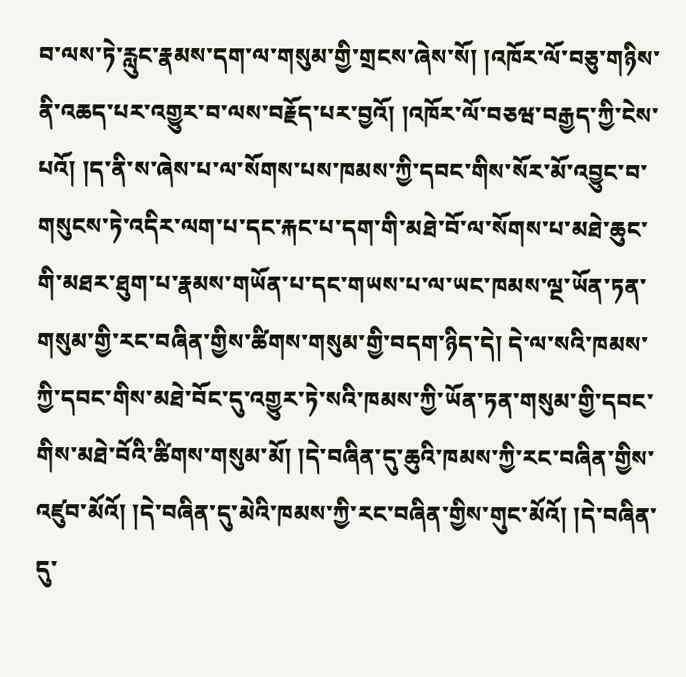བ་ལས་ཏེ་རླུང་རྣམས་དག་ལ་གསུམ་གྱི་གྲངས་ཞེས་སོ། །འཁོར་ལོ་བཅུ་གཉིས་ནི་འཆད་པར་འགྱུར་བ་ལས་བརྗོད་པར་བྱའོ། །འཁོར་ལོ་བཅཝ་བརྒྱད་ཀྱི་ངེས་པའོ། །ད་ནི་ས་ཞེས་པ་ལ་སོགས་པས་ཁམས་ཀྱི་དབང་གིས་སོར་མོ་འབྱུང་བ་གསུངས་ཏེ་འདིར་ལག་པ་དང་རྐང་པ་དག་གི་མཐེ་བོ་ལ་སོགས་པ་མཐེ་ཆུང་གི་མཐར་ཐུག་པ་རྣམས་གཡོན་པ་དང་གཡས་པ་ལ་ཡང་ཁམས་ལྔ་ཡོན་ཏན་གསུམ་གྱི་རང་བཞིན་གྱིས་ཚིགས་གསུམ་གྱི་བདག་ཉིད་དེ། དེ་ལ་སའི་ཁམས་ཀྱི་དབང་གིས་མཐེ་བོང་དུ་འགྱུར་ཏེ་སའི་ཁམས་ཀྱི་ཡོན་ཏན་གསུམ་གྱི་དབང་གིས་མཐེ་བོའི་ཚིགས་གསུམ་མོ། །དེ་བཞིན་དུ་ཆུའི་ཁམས་ཀྱི་རང་བཞིན་གྱིས་འཛུབ་མོའོ། །དེ་བཞིན་དུ་མེའི་ཁམས་ཀྱི་རང་བཞིན་གྱིས་གུང་མོའོ། །དེ་བཞིན་དུ་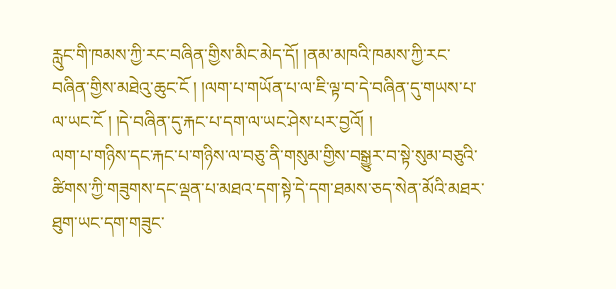རླུང་གི་ཁམས་ཀྱི་རང་བཞིན་གྱིས་མིང་མེད་དོ། །ནམ་མཁའི་ཁམས་ཀྱི་རང་བཞིན་གྱིས་མཐེའུ་ཆུང་ངོ ། །ལག་པ་གཡོན་པ་ལ་ཇི་ལྟ་བ་དེ་བཞིན་དུ་གཡས་པ་ལ་ཡང་ངོ ། །དེ་བཞིན་དུ་རྐང་པ་དག་ལ་ཡང་ཤེས་པར་བྱའོ། །
ལག་པ་གཉིས་དང་རྐང་པ་གཉིས་ལ་བཅུ་ནི་གསུམ་གྱིས་བསྒྱུར་བ་སྟེ་སུམ་བཅུའི་ཚིགས་ཀྱི་གཟུགས་དང་ལྡན་པ་མཐའ་དག་སྟེ་དེ་དག་ཐམས་ཅད་སེན་མོའི་མཐར་ཐུག་ཡང་དག་གཟུང་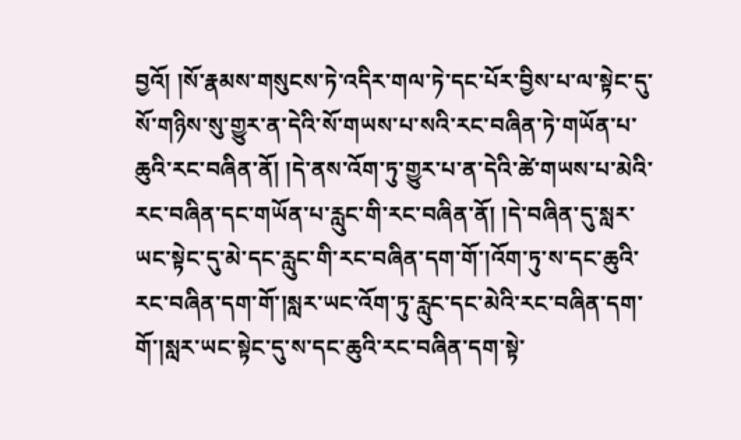བྱའོ། །སོ་རྣམས་གསུངས་ཏེ་འདིར་གལ་ཏེ་དང་པོར་བྱིས་པ་ལ་སྟེང་དུ་སོ་གཉིས་སུ་གྱུར་ན་དེའི་སོ་གཡས་པ་སའི་རང་བཞིན་ཏེ་གཡོན་པ་ཆུའི་རང་བཞིན་ནོ། །དེ་ནས་འོག་ཏུ་གྱུར་པ་ན་དེའི་ཚེ་གཡས་པ་མེའི་རང་བཞིན་དང་གཡོན་པ་རླུང་གི་རང་བཞིན་ནོ། །དེ་བཞིན་དུ་སླར་ཡང་སྟེང་དུ་མེ་དང་རླུང་གི་རང་བཞིན་དག་གོ་།འོག་ཏུ་ས་དང་ཆུའི་རང་བཞིན་དག་གོ་།སླར་ཡང་འོག་ཏུ་རླུང་དང་མེའི་རང་བཞིན་དག་གོ་།སླར་ཡང་སྟེང་དུ་ས་དང་ཆུའི་རང་བཞིན་དག་སྟེ་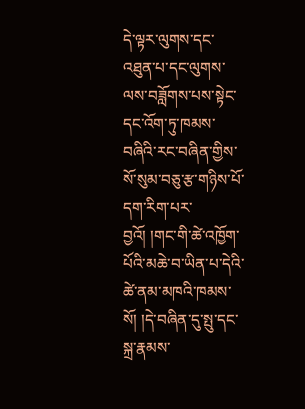དེ་ལྟར་ལུགས་དང་འཐུན་པ་དང་ལུགས་ལས་བཟློགས་པས་སྟེང་དང་འོག་ཏུ་ཁམས་བཞིའི་རང་བཞིན་གྱིས་སོ་སུམ་བཅུ་རྩ་གཉིས་པོ་དག་རིག་པར་བྱའོ། །གང་གི་ཚེ་འཁྱོག་པོའི་མཆེ་བ་ཡིན་པ་དེའི་ཚེ་ནམ་མཁའི་ཁམས་སོ། །དེ་བཞིན་དུ་སྤུ་དང་སྐྲ་རྣམས་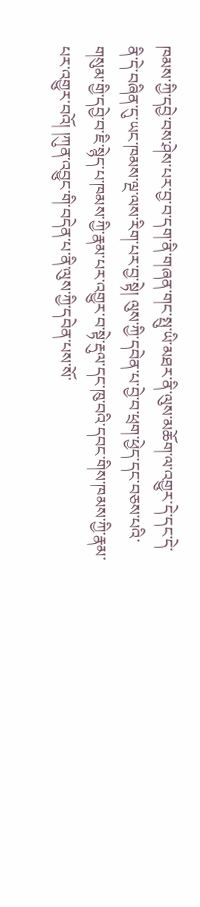ཁམས་ཀྱི་དབྱེ་བས་ཤེས་པར་བྱ་བ་དག་ནི་གཞན་གང་སྤུ་ཡི་མཐར་ནི་ལུས་མཆོག་ལ་འགྱུར་དེ་དང་དེ་ནི་དེ་བཞིན་དུ་ཡང་ཁམས་ལྔ་ལས་རིག་པར་བྱ་སྟེ། ལུས་ཀྱི་དབེན་པ་བྱེ་བ་ཕྲག་ཕྱེད་དང་བཅས་པའི་གསུམ་གྱི་དབྱེ་བ་ཇི་སྙེད་པ་ཁམས་ཀྱི་རྣམ་པར་འགྱུར་བ་སྟེ་རྡུལ་དང་ཁུ་བའི་དབང་གིས་ཁམས་ཀྱི་རྣམ་པར་འགྱུར་བའོ། །ཀུན་འབྱུང་གི་བདེན་པ་ནི་ལུས་ཀྱི་དབེན་པས་སོ་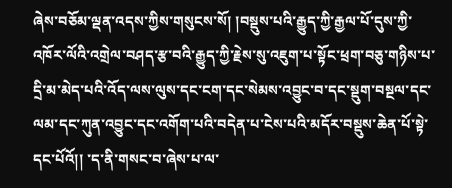ཞེས་བཅོམ་ལྡན་འདས་ཀྱིས་གསུངས་སོ། །བསྡུས་པའི་རྒྱུད་ཀྱི་རྒྱལ་པོ་དུས་ཀྱི་འཁོར་ལོའི་འགྲེལ་བཤད་རྩ་བའི་རྒྱུད་ཀྱི་རྗེས་སུ་འཇུག་པ་སྟོང་ཕྲག་བཅུ་གཉིས་པ་དྲི་མ་མེད་པའི་འོད་ལས་ལུས་དང་ངག་དང་སེམས་འབྱུང་བ་དང་སྡུག་བསྔལ་དང་ལམ་དང་ཀུན་འབྱུང་དང་འགོག་པའི་བདེན་པ་ངེས་པའི་མདོར་བསྡུས་ཆེན་པོ་སྟེ་དང་པོའོ།། ་ད་ནི་གསང་བ་ཞེས་པ་ལ་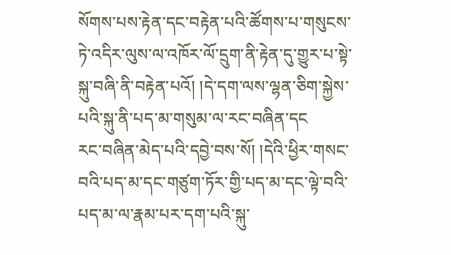སོགས་པས་རྟེན་དང་བརྟེན་པའི་ཚོགས་པ་གསུངས་ཏེ་འདིར་ལུས་ལ་འཁོར་ལོ་དྲུག་ནི་རྟེན་དུ་གྱུར་པ་སྟེ་སྐུ་བཞི་ནི་བརྟེན་པའོ། །དེ་དག་ལས་ལྷན་ཅིག་སྐྱེས་པའི་སྐུ་ནི་པད་མ་གསུམ་ལ་རང་བཞིན་དང
རང་བཞིན་མེད་པའི་དབྱེ་བས་སོ། །དེའི་ཕྱིར་གསང་བའི་པད་མ་དང་གཙུག་ཏོར་གྱི་པད་མ་དང་ལྟེ་བའི་པད་མ་ལ་རྣམ་པར་དག་པའི་སྐུ་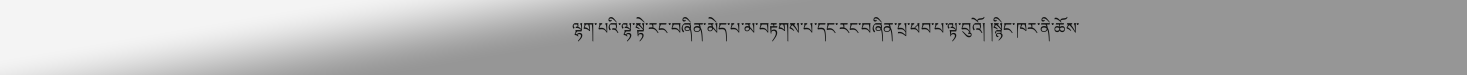ལྷག་པའི་ལྷ་སྟེ་རང་བཞིན་མེད་པ་མ་བརྟགས་པ་དང་རང་བཞིན་པྲ་ཕབ་པ་ལྟ་བུའོ། །སྙིང་ཁར་ནི་ཆོས་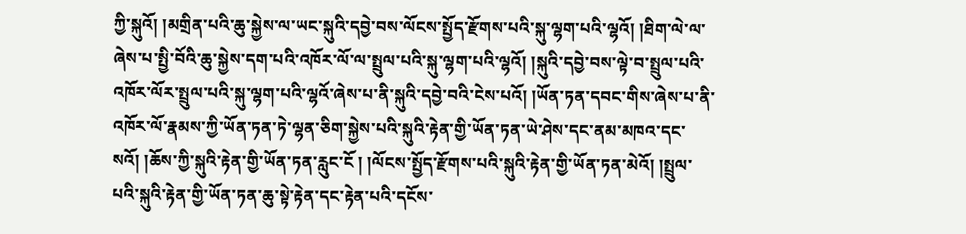ཀྱི་སྐུའོ། །མགྲིན་པའི་ཆུ་སྐྱེས་ལ་ཡང་སྐུའི་དབྱེ་བས་ལོངས་སྤྱོད་རྫོགས་པའི་སྐུ་ལྷག་པའི་ལྷའོ། །ཐིག་ལེ་ལ་ཞེས་པ་སྤྱི་བོའི་ཆུ་སྐྱེས་དག་པའི་འཁོར་ལོ་ལ་སྤྲུལ་པའི་སྐུ་ལྷག་པའི་ལྷའོ། །སྐུའི་དབྱེ་བས་ལྟེ་བ་སྤྲུལ་པའི་འཁོར་ལོར་སྤྲུལ་པའི་སྐུ་ལྷག་པའི་ལྷའོ་ཞེས་པ་ནི་སྐུའི་དབྱེ་བའི་ངེས་པའོ། །ཡོན་ཏན་དབང་གིས་ཞེས་པ་ནི་འཁོར་ལོ་རྣམས་ཀྱི་ཡོན་ཏན་ཏེ་ལྷན་ཅིག་སྐྱེས་པའི་སྐུའི་རྟེན་གྱི་ཡོན་ཏན་ཡེ་ཤེས་དང་ནམ་མཁའ་དང་སའོ། །ཆོས་ཀྱི་སྐུའི་རྟེན་གྱི་ཡོན་ཏན་རླུང་ངོ ། །ལོངས་སྤྱོད་རྫོགས་པའི་སྐུའི་རྟེན་གྱི་ཡོན་ཏན་མེའོ། །སྤྲུལ་པའི་སྐུའི་རྟེན་གྱི་ཡོན་ཏན་ཆུ་སྟེ་རྟེན་དང་རྟེན་པའི་དངོས་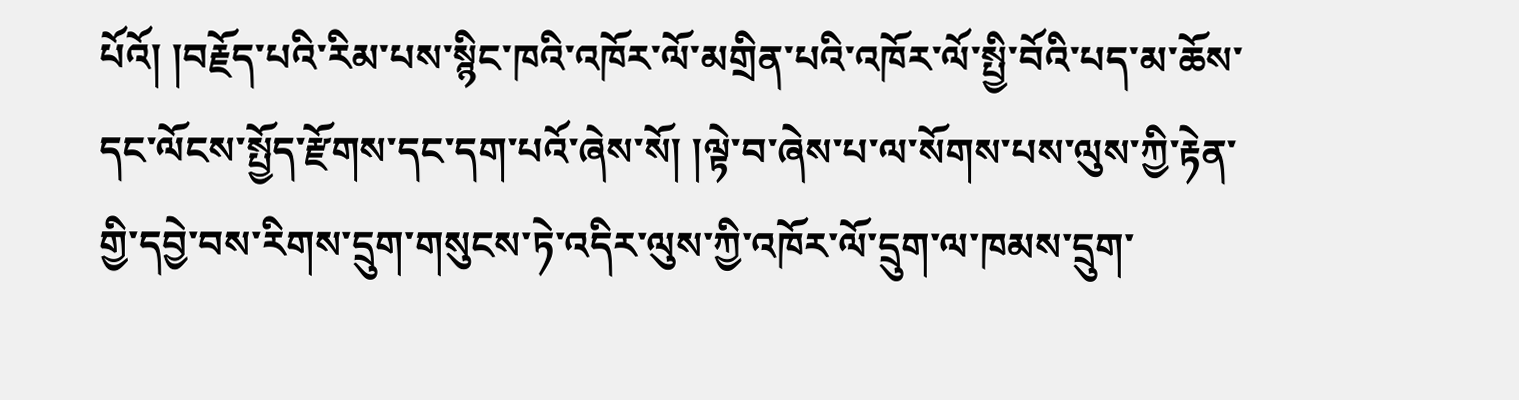པོའོ། །བརྗོད་པའི་རིམ་པས་སྙིང་ཁའི་འཁོར་ལོ་མགྲིན་པའི་འཁོར་ལོ་སྤྱི་བོའི་པད་མ་ཆོས་དང་ལོངས་སྤྱོད་རྫོགས་དང་དག་པའོ་ཞེས་སོ། །ལྟེ་བ་ཞེས་པ་ལ་སོགས་པས་ལུས་ཀྱི་རྟེན་གྱི་དབྱེ་བས་རིགས་དྲུག་གསུངས་ཏེ་འདིར་ལུས་ཀྱི་འཁོར་ལོ་དྲུག་ལ་ཁམས་དྲུག་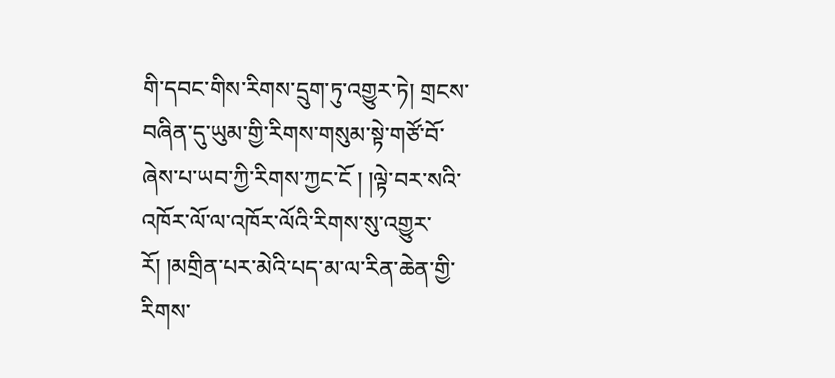གི་དབང་གིས་རིགས་དྲུག་ཏུ་འགྱུར་ཏེ། གྲངས་བཞིན་དུ་ཡུམ་གྱི་རིགས་གསུམ་སྟེ་གཙོ་བོ་ཞེས་པ་ཡབ་ཀྱི་རིགས་ཀྱང་ངོ ། །ལྟེ་བར་སའི་འཁོར་ལོ་ལ་འཁོར་ལོའི་རིགས་སུ་འགྱུར་རོ། །མགྲིན་པར་མེའི་པད་མ་ལ་རིན་ཆེན་གྱི་རིགས་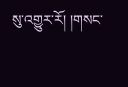སུ་འགྱུར་རོ། །གསང་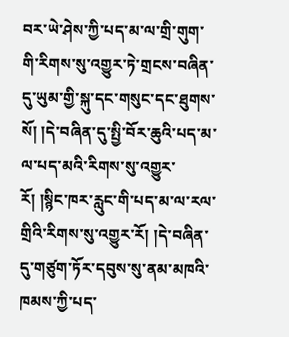བར་ཡེ་ཤེས་ཀྱི་པད་མ་ལ་གྲི་གུག་གི་རིགས་སུ་འགྱུར་ཏེ་གྲངས་བཞིན་དུ་ཡུམ་གྱི་སྐུ་དང་གསུང་དང་ཐུགས་སོ། །དེ་བཞིན་དུ་སྤྱི་བོར་ཆུའི་པད་མ་ལ་པད་མའི་རིགས་སུ་འགྱུར་རོ། །སྙིང་ཁར་རླུང་གི་པད་མ་ལ་རལ་གྲིའི་རིགས་སུ་འགྱུར་རོ། །དེ་བཞིན་དུ་གཙུག་ཏོར་དབུས་སུ་ནམ་མཁའི་ཁམས་ཀྱི་པད་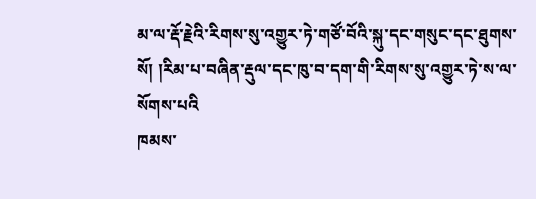མ་ལ་རྡོ་རྗེའི་རིགས་སུ་འགྱུར་ཏེ་གཙོ་བོའི་སྐུ་དང་གསུང་དང་ཐུགས་སོ། །རིམ་པ་བཞིན་རྡུལ་དང་ཁུ་བ་དག་གི་རིགས་སུ་འགྱུར་ཏེ་ས་ལ་སོགས་པའི
ཁམས་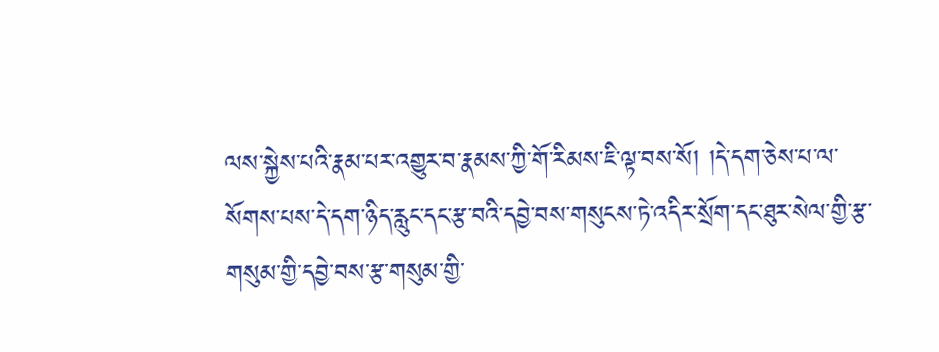ལས་སྐྱེས་པའི་རྣམ་པར་འགྱུར་བ་རྣམས་ཀྱི་གོ་རིམས་ཇི་ལྟ་བས་སོ། །དེ་དག་ཅེས་པ་ལ་སོགས་པས་དེ་དག་ཉིད་རླུང་དང་རྩ་བའི་དབྱེ་བས་གསུངས་ཏེ་འདིར་སྲོག་དང་ཐུར་སེལ་གྱི་རྩ་གསུམ་གྱི་དབྱེ་བས་རྩ་གསུམ་གྱི་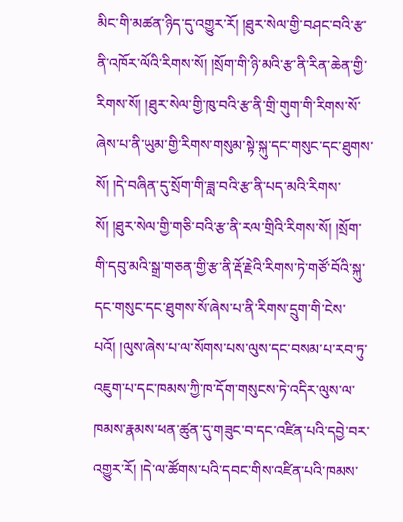མིང་གི་མཚན་ཉིད་དུ་འགྱུར་རོ། །ཐུར་སེལ་གྱི་བཤང་བའི་རྩ་ནི་འཁོར་ལོའི་རིགས་སོ། །སྲོག་གི་ཉི་མའི་རྩ་ནི་རིན་ཆེན་གྱི་རིགས་སོ། །ཐུར་སེལ་གྱི་ཁུ་བའི་རྩ་ནི་གྲི་གུག་གི་རིགས་སོ་ཞེས་པ་ནི་ཡུམ་གྱི་རིགས་གསུམ་སྟེ་སྐུ་དང་གསུང་དང་ཐུགས་སོ། །དེ་བཞིན་དུ་སྲོག་གི་ཟླ་བའི་རྩ་ནི་པད་མའི་རིགས་སོ། །ཐུར་སེལ་གྱི་གཅི་བའི་རྩ་ནི་རལ་གྲིའི་རིགས་སོ། །སྲོག་གི་དབུ་མའི་སྒྲ་གཅན་གྱི་རྩ་ནི་རྡོ་རྗེའི་རིགས་ཏེ་གཙོ་བོའི་སྐུ་དང་གསུང་དང་ཐུགས་སོ་ཞེས་པ་ནི་རིགས་དྲུག་གི་ངེས་པའོ། །ལུས་ཞེས་པ་ལ་སོགས་པས་ལུས་དང་བསམ་པ་རབ་ཏུ་འཇུག་པ་དང་ཁམས་ཀྱི་ཁ་དོག་གསུངས་ཏེ་འདིར་ལུས་ལ་ཁམས་རྣམས་ཕན་ཚུན་དུ་གཟུང་བ་དང་འཛིན་པའི་དབྱེ་བར་འགྱུར་རོ། །དེ་ལ་ཚོགས་པའི་དབང་གིས་འཛིན་པའི་ཁམས་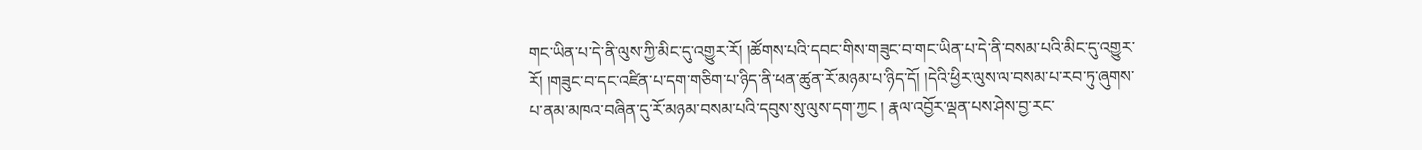གང་ཡིན་པ་དེ་ནི་ལུས་ཀྱི་མིང་དུ་འགྱུར་རོ། །ཚོགས་པའི་དབང་གིས་གཟུང་བ་གང་ཡིན་པ་དེ་ནི་བསམ་པའི་མིང་དུ་འགྱུར་རོ། །གཟུང་བ་དང་འཛིན་པ་དག་གཅིག་པ་ཉིད་ནི་ཕན་ཚུན་རོ་མཉམ་པ་ཉིད་དོ། །དེའི་ཕྱིར་ལུས་ལ་བསམ་པ་རབ་ཏུ་ཞུགས་པ་ནམ་མཁའ་བཞིན་དུ་རོ་མཉམ་བསམ་པའི་དབུས་སུ་ལུས་དག་ཀྱང ། རྣལ་འབྱོར་ལྡན་པས་ཤེས་བྱ་རང་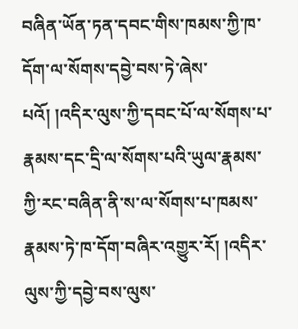བཞིན་ཡོན་ཏན་དབང་གིས་ཁམས་ཀྱི་ཁ་དོག་ལ་སོགས་དབྱེ་བས་ཏེ་ཞེས་པའོ། །འདིར་ལུས་ཀྱི་དབང་པོ་ལ་སོགས་པ་རྣམས་དང་དྲི་ལ་སོགས་པའི་ཡུལ་རྣམས་ཀྱི་རང་བཞིན་ནི་ས་ལ་སོགས་པ་ཁམས་རྣམས་ཏེ་ཁ་དོག་བཞིར་འགྱུར་རོ། །འདིར་ལུས་ཀྱི་དབྱེ་བས་ལུས་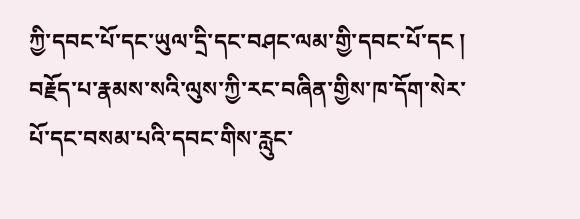ཀྱི་དབང་པོ་དང་ཡུལ་དྲི་དང་བཤང་ལམ་གྱི་དབང་པོ་དང ། བརྗོད་པ་རྣམས་སའི་ལུས་ཀྱི་རང་བཞིན་གྱིས་ཁ་དོག་སེར་པོ་དང་བསམ་པའི་དབང་གིས་རླུང་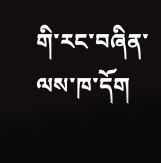གི་རང་བཞིན་ལས་ཁ་དོག